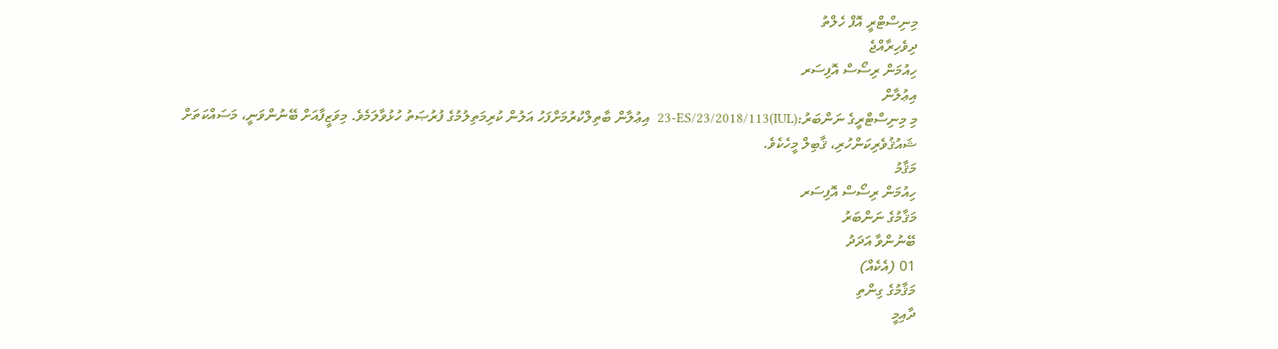މިނިސްޓްރީ އޮފް ހެލްތު
ދިވެހިރާއްޖެ
ހިއުމަން ރިސޯސް އޮފިސަރ
އިޢުލާން
މި މިނިސްޓްރީގެ ނަންބަރު:(IUL)23-ES/23/2018/113  އިޢުލާން ބާތިލްކުރުމަށްފަހު އަލުން ކުރިމަތިލުމުގެ ފުރުޞަތު ހުޅުވާލަމެވެ. މިވަޒީފާއަށް ބޭނުންވަނީ، މަސައްކަތަށް ޝައުޤުވެރިކަންހުރި، ޤާބިލް މީހެކެވެ.
މަޤާމު
ހިއުމަން ރިސޯސް އޮފިސަރ
މަޤާމުގެ ނަންބަރު
ބޭނުންވާ އަދަދު
01 (އެކެއް)
މަޤާމުގެ ގިންތި
ދާއިމީ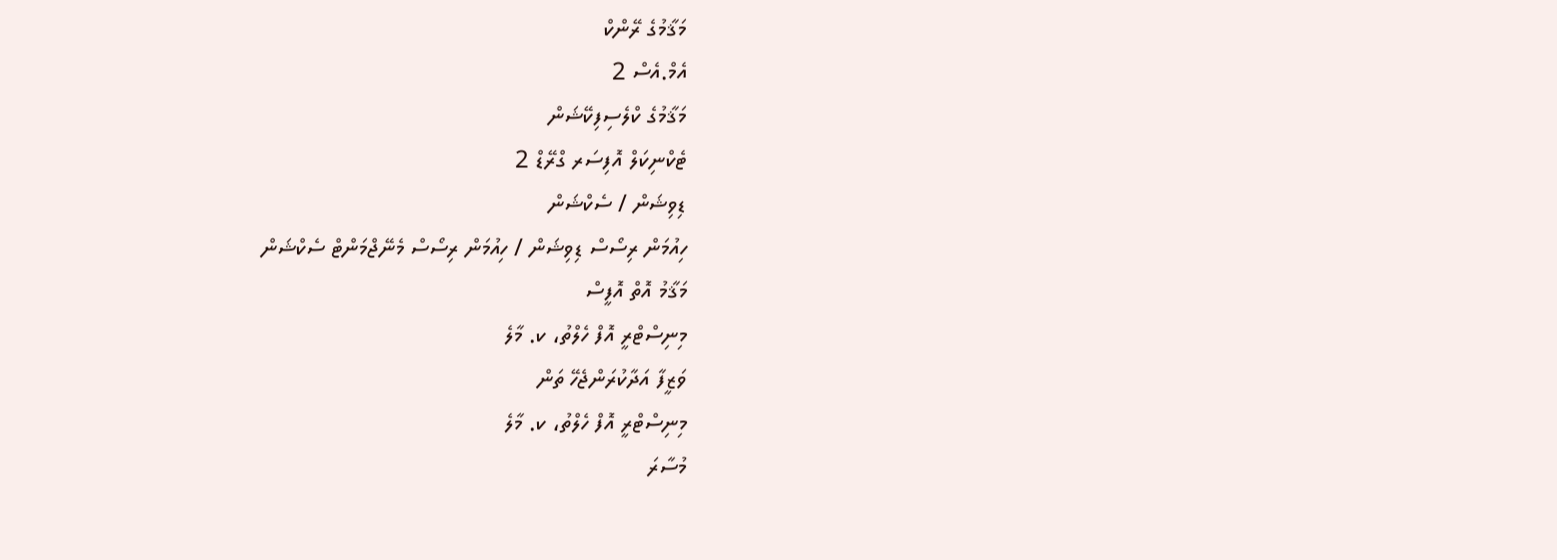މަޤާމުގެ ރޭންކް
އެމް.އެސް 2
މަޤާމުގެ ކްލެސިފިކޭޝަން
ޓެކްނިކަލް އޮފިސަރ ގްރޭޑް 2
ޑިވިޝަން / ސެކްޝަން
ހިއުމަން ރިސޯސް ޑިވިޝަން / ހިއުމަން ރިސޯސް މެނޭޖްމަންޓް ސެކްޝަން
މަޤާމު އޮތް އޮފީސް
މިނިސްޓްރީ އޮފް ހެލްތު، ކ. މާލެ
ވަޒީފާ އަދާކުރަންޖެހޭ ތަން
މިނިސްޓްރީ އޮފް ހެލްތު، ކ. މާލެ
މުސާރަ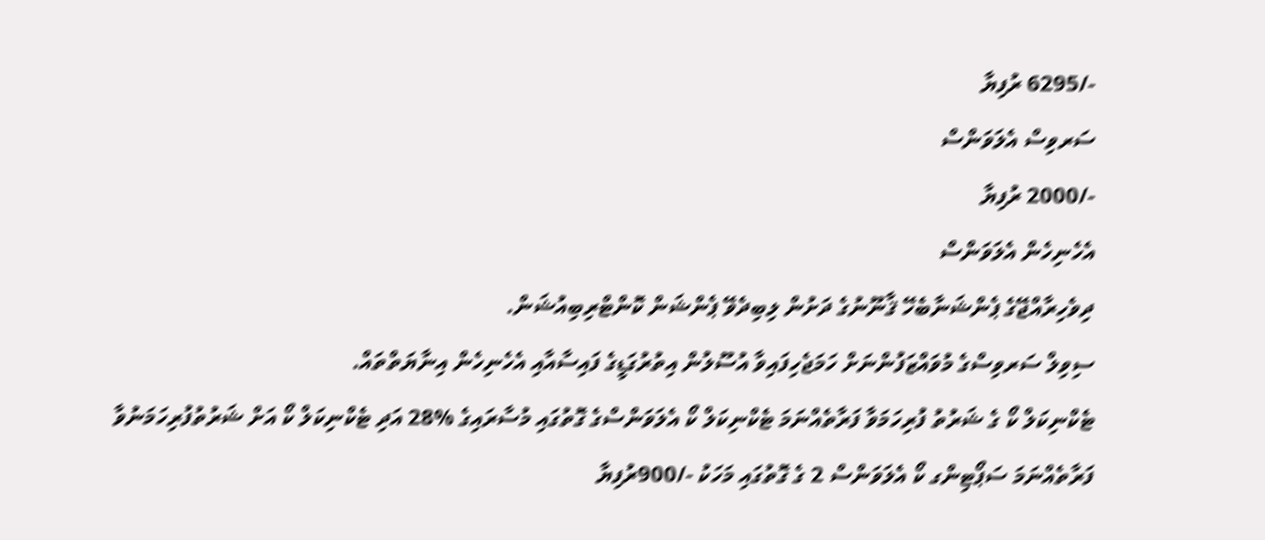-/6295 ރުފިޔާ
ސަރވިސް އެލަވަންސް
-/2000 ރުފިޔާ
އެހެނިހެން އެލަވަންސް
ދިވެހިރާއްޖޭގެ ޕެންޝަނާބެހޭ ޤާނޫނުގެ ދަށުން ލިބިދެވޭ ޕެންޝަން ކޮންޓްރިބިއުޝަން.
ސިވިލް ސަރވިސްގެ މުވައްޒަފުންނަށް ހަމަޖެހިފައިވާ އުސޫލުން އިތުރުގަޑީގެ ފައިސާއާއި އެހެނިހެން އިނާޔަތްތައް.
ޓެކްނިކަލް ކޯ ގެ ޝަރުތު ފުރިހަމަވާ ފަރާތެއްނަމަ ޓެކްނިކަލް ކޯ އެލަވަންސްގެ ގޮތުގައި މުސާރައިގެ %28 އަދި ޓެކްނިކަލް ކޯ އަށް ޝަރުތުފުރިހަމަނުވާ ފަރާތެއްނަމަ ސަޕޯޓިންގ ކޯ އެލަވަންސް 2 ގެ ގޮތުގައި މަހަކު -/900ރުފިޔާ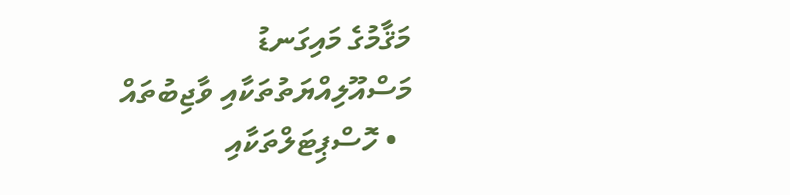މަޤާމުގެ މައިގަނޑު މަސްއޫލިއްޔަތުތަކާއި ވާޖިބުތައް
  • ހޮސްޕިޓަލްތަކާއި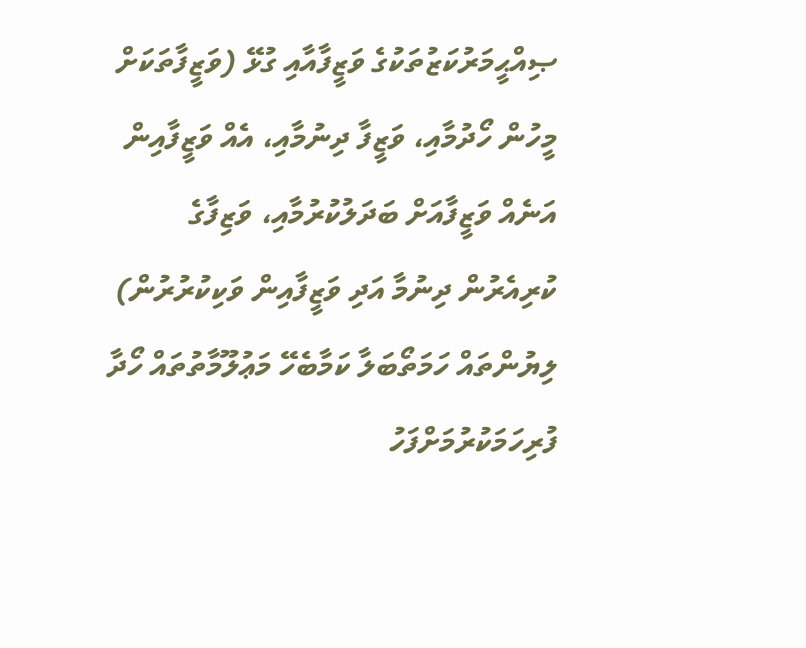ޞިއްޙީމަރުކަޒުތަކުގެ ވަޒީފާއާއި ގުޅޭ (ވަޒީފާތަކަށް މީހުން ހޯދުމާއި، ވަޒީފާ ދިނުމާއި، އެއް ވަޒީފާއިން އަނެއް ވަޒީފާއަށް ބަދަލުކުރުމާއި، ވަޒިފާގެ ކުރިއެރުން ދިނުމާ އަދި ވަޒީފާއިން ވަކިކުރުރުން) ލިޔުންތައް ހަމަތޯބަލާ ކަމާބެހޭ މަޢުލޫމާތުތައް ހޯދާ ފުރިހަމަކުރުމަށްފަހު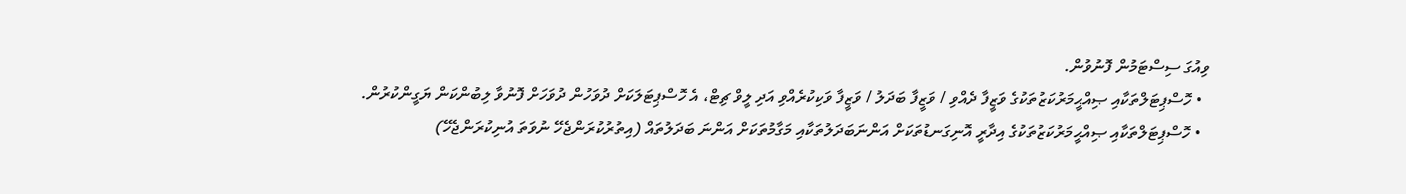ވިއުގަ ސިސްޓަމުން ފޮނުވުން.
  • ހޮސްޕިޓަލްތަކާއި ޞިއްޙީމަރުކަޒުތަކުގެ ވަޒީފާ ދެއްވި / ވަޒީފާ ބަދަލު / ވަޒީފާ ވަކިކުރެއްވި އަދި ލީވް ޗިޓް، އެ ހޮސްޕިޓަލަކަށް ދުވަހުން ދުވަހަށް ފޮނުވާ ލިބުންކަން ޔަގީންކުރުން.
  • ހޮސްޕިޓަލްތަކާއި ޞިއްޙީމަރުކަޒުތަކުގެ އިދާރީ އޮނިގަނޑުތަކަށް އަންނަބަދަލުތަކާއި މަގާމުތަކަށް އަންނަ ބަދަލުތައް (އިތުރުކުރަންޖެހޭ ނުވަތަ އުނިކުރަންޖެހޭ)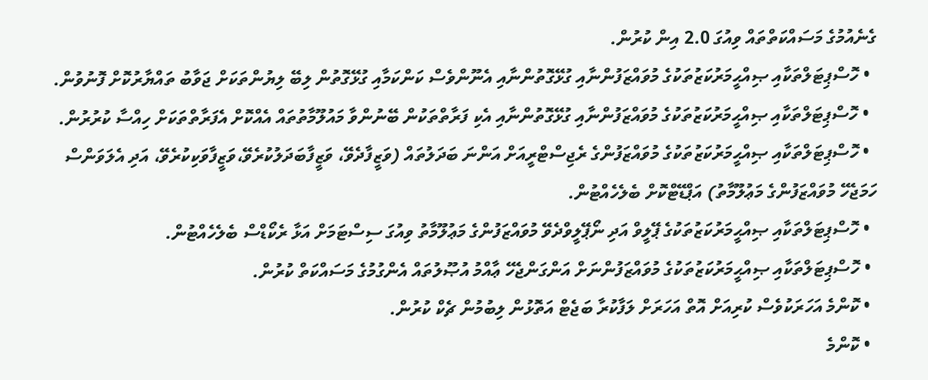ގެނެއުމުގެ މަސައްކަތްތައް ވިއުގަ 2.0 އިން ކުރުން.
  • ހޮސްޕިޓަލްތަކާއި ޞިއްޙީމަރުކަޒުތަކުގެ މުވައްޒަފުންނާއި ގުޅޭގޮތުންނާއި އެނޫންވެސް ކަންކަމާއި ގުޅޭގޮތުން ލިބޭ ލިޔުންތަކަށް ޖަވާބު ތައްޔާރުކޮށް ފޮނުވުން.
  • ހޮސްޕިޓަލްތަކާއި ޞިއްޙީމަރުކަޒުތަކުގެ މުވައްޒަފުންނާއި ގުޅޭގޮތުންނާއި އެކި ފަރާތްތަކުން ބޭނުންވާ މައުލޫމާތުތައް އެއްކޮށް އެފަރާތްތަކަށް ހިއްސާ ކުރުރުން.
  • ހޮސްޕިޓަލްތަކާއި ޞިއްޙީމަރުކަޒުތަކުގެ މުވައްޒަފުންގެ ރެޖިސްޓްރީއަށް އަންނަ ބަދަލުތައް (ވަޒީފާދެވޭ، ވަޒީފާބަދަލުކުރެވޭ،ވަޒީފާވަކިކުރެވޭ، އަދި އެލަވަންސް ހަމަޖެހޭ މުވައްޒަފުންގެ މަޢުލޫމާތު) އަޕްޑޭޓްކޮށް ބެލެހެއްޓުން.
  • ހޮސްޕިޓަލްތަކާއި ޞިއްޙީމަރުކަޒުތަކުގެ ޕޭލީވް އަދި ނޯޕޭލީވްދެވޭ މުވައްޒަފުންގެ މަޢުލޫމާތު ވިއުގަ ސިސްޓަމަށް އަޅާ ރެކޯޑްސް ބެލެހެއްޓުން.
  • ހޮސްޕިޓަލްތަކާއި ޞިއްޙީމަރުކަޒުތަކުގެ މުވައްޒަފުންނަށް އަންގަންޖެހޭ ޢާއްމު އުޞޫލުތައް އެންގުމުގެ މަސައްކަތް ކުރުން.
  • ކޮންމެ އަހަރަކުވެސް ކުރިއަށް އޮތް އަހަރަށް ލަފާކުރާ ބަޖެޓް އަތޮޅުން ލިބުމުން ޗެކް ކުރުން.
  • ކޮންމެ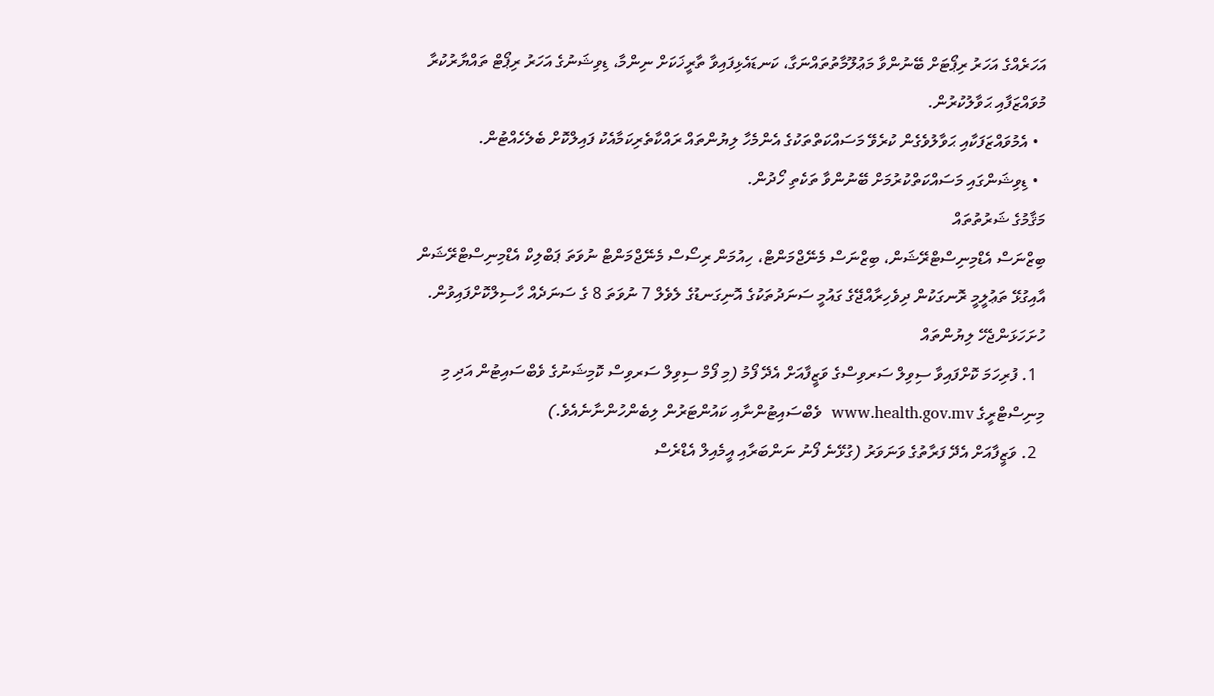އަހަރެއްގެ އަހަރު ރިޕޯޓަށް ބޭނުންވާ މަޢުލޫމާތުތައްނަގާ، ކަނޑައެޅިފައިވާ ތާރީޚަކަށް ނިންމާ، ޑިވިޝަނުގެ އަހަރު ރިޕޯޓް ތައްޔާރުކުރާ މުވައްޒަފާއި ޙަވާލުކުރުން.
  • އެމުވައްޒަފަކާއި ޙަވާލުވެގެން ކުރެވޭ މަސައްކަތްތަކުގެ އެންމެހާ ލިޔުންތައް ރައްކާތެރިކަމާއެކު ފައިލްކޮށް ބެލެހެއްޓުން.
  • ޑިވިޝަންގައި މަސައްކަތްކުރުމަށް ބޭނުންވާ ތަކެތި ހޯދުން.
މަޤާމުގެ ޝަރުތުތައް
ބިޒްނަސް އެޑްމިނިސްޓްރޭޝަން، ބިޒްނަސް މެނޭޖްމަންޓް، ހިއުމަން ރިސޯސް މެނޭޖްމަންޓް ނުވަތަ ޕަބްލިކް އެޑްމިނިސްޓްރޭޝަން އާއިގުޅޭ ތަޢުލީމީ ރޮނގަކުން ދިވެހިރާއްޖޭގެ ގައުމީ ސަނަދުތަކުގެ އޮނިގަނޑުގެ ލެވެލް 7 ނުވަތަ 8 ގެ ސަނަދެއް ހާސިލްކޮށްފައިވުން.
ހުށަހަޅަންޖެހޭ ލިޔުންތައް
  1. ފުރިހަމަ ކޮށްފައިވާ ސިވިލް ސަރވިސްގެ ވަޒީފާއަށް އެދޭ ފޯމު (މި ފޯމް ސިވިލް ސަރވިސް ކޮމިޝަނުގެ ވެބްސައިޓުން އަދި މި މިނިސްޓްރީގެ www.health.gov.mv  ވެބްސައިޓުންނާއި ކައުންޓަރުން ލިބެންހުންނާނެއެވެ.)
  2. ވަޒީފާއަށް އެދޭ ފަރާތުގެ ވަނަވަރު (ގުޅޭނެ ފޯނު ނަންބަރާއި އީމެއިލް އެޑްރެސް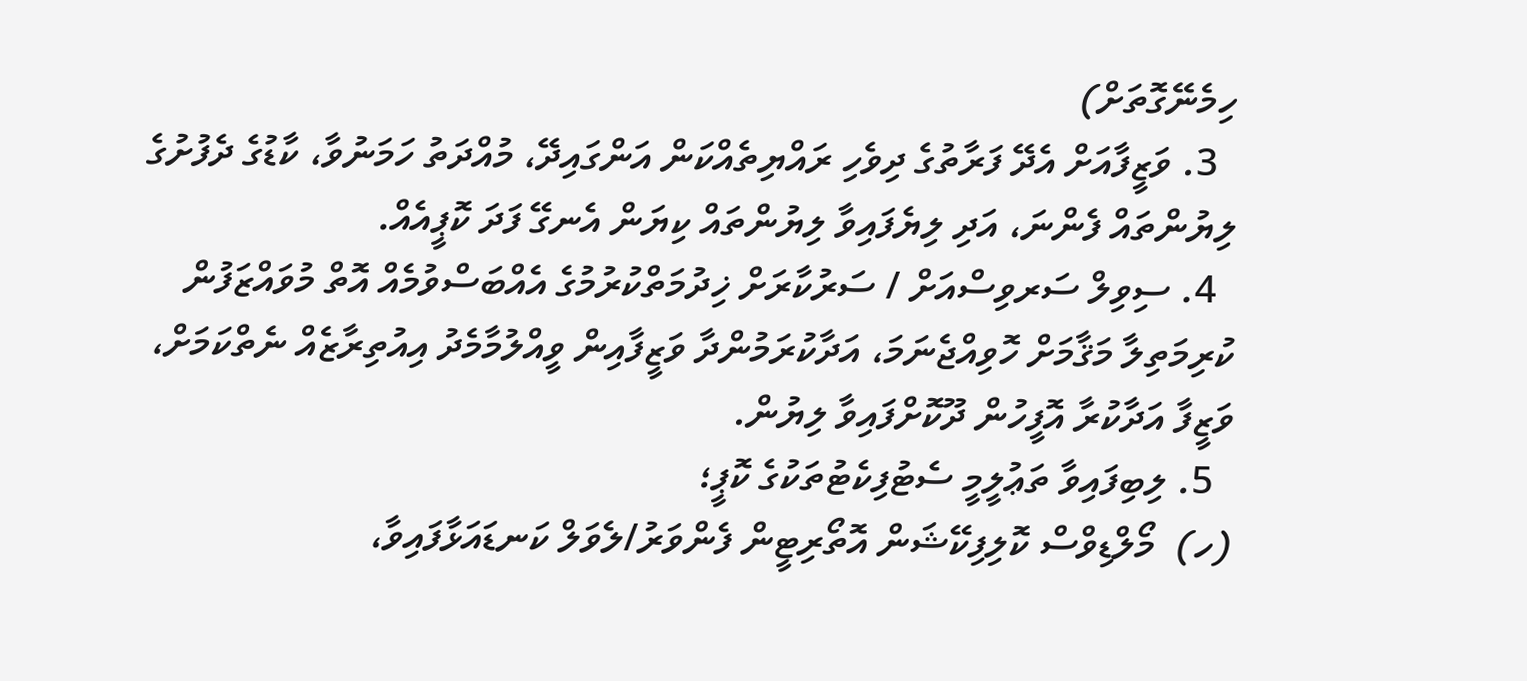ހިމެނޭގޮތަށް)
  3. ވަޒީފާއަށް އެދޭ ފަރާތުގެ ދިވެހި ރައްޔިތެއްކަން އަންގައިދޭ، މުއްދަތު ހަމަނުވާ، ކާޑުގެ ދެފުށުގެ ލިޔުންތައް ފެންނަ، އަދި ލިޔެފައިވާ ލިޔުންތައް ކިޔަން އެނގޭ ފަދަ ކޮޕީއެއް.
  4. ސިވިލް ސަރވިސްއަށް / ސަރުކާރަށް ޚިދުމަތްކުރުމުގެ އެއްބަސްވުމެއް އޮތް މުވައްޒަފުން ކުރިމަތިލާ މަޤާމަށް ހޮވިއްޖެނަމަ، އަދާކުރަމުންދާ ވަޒީފާއިން ވީއްލުމާމެދު އިއުތިރާޒެއް ނެތްކަމަށް، ވަޒީފާ އަދާކުރާ އޮފީހުން ދޫކޮށްފައިވާ ލިޔުން.
  5. ލިބިފައިވާ ތަޢުލީމީ ސެޓުފިކެޓުތަކުގެ ކޮޕީ؛
(ހ)  މޯލްޑިވްސް ކޮލިފިކޭޝަން އޮތޯރިޓީން ފެންވަރު/ލެވަލް ކަނޑައަޅާފައިވާ،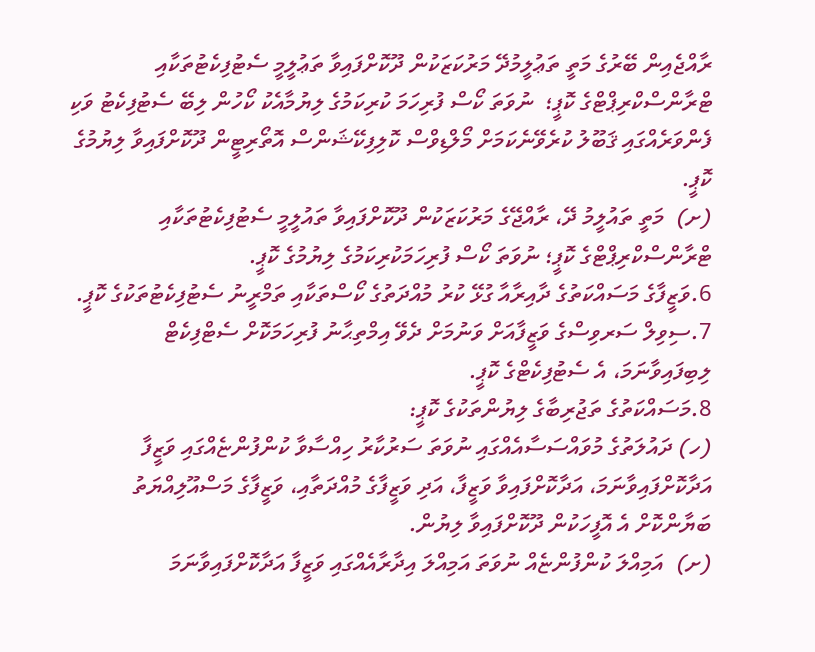ރާއްޖެއިން ބޭރުގެ މަތީ ތަޢުލީމުދޭ މަރުކަޒަކުން ދޫކޮށްފައިވާ ތަޢުލީމީ ސެޓުފިކެޓުތަކާއި ޓްރާންސްކްރިޕްޓްގެ ކޮޕީ؛  ނުވަތަ ކޯސް ފުރިހަމަ ކުރިކަމުގެ ލިޔުމާއެކު ކޯހުން ލިބޭ ސެޓުފިކެޓު ވަކި ފެންވަރެއްގައި ޤަބޫލު ކުރެވޭނެކަމަށް މޯލްޑިވްސް ކޮލިފިކޭޝަންސް އޮތޯރިޓީން ދޫކޮށްފައިވާ ލިޔުމުގެ ކޮޕީ.
(ށ)  މަތީ ތައުލީމު ދޭ، ރާއްޖޭގެ މަރުކަޒަކުން ދޫކޮށްފައިވާ ތައުލީމީ ސެޓުފިކެޓުތަކާއި ޓްރާންސްކްރިޕްޓްގެ ކޮޕީ؛ ނުވަތަ ކޯސް ފުރިހަމަކުރިކަމުގެ ލިޔުމުގެ ކޮޕީ.
6.ވަޒީފާގެ މަސައްކަތުގެ ދާއިރާއާ ގުޅޭ ކުރު މުއްދަތުގެ ކޯސްތަކާއި ތަމްރީނު ސެޓުފިކެޓުތަކުގެ ކޮޕީ.
7.ސިވިލް ސަރވިސްގެ ވަޒީފާއަށް ވަނުމަށް ދެވޭ އިމްތިޙާނު ފުރިހަމަކޮށް ސެޓްފިކެޓް ލިބިފައިވާނަމަ، އެ ސެޓުފިކެޓްގެ ކޮޕީ.
8.މަސައްކަތުގެ ތަޖުރިބާގެ ލިޔުންތަކުގެ ކޮޕީ:
(ހ) ދައުލަތުގެ މުވައްސަސާއެއްގައި ނުވަތަ ސަރުކާރު ހިއްސާވާ ކުންފުންޏެއްގައި ވަޒީފާ އަދާކޮށްފައިވާނަމަ، އަދާކޮށްފައިވާ ވަޒީފާ، އަދި ވަޒީފާގެ މުއްދަތާއި، ވަޒީފާގެ މަސްއޫލިއްޔަތު ބަޔާންކޮށް އެ އޮފީހަކުން ދޫކޮށްފައިވާ ލިޔުން.
(ށ)  އަމިއްލަ ކުންފުންޏެއް ނުވަތަ އަމިއްލަ އިދާރާއެއްގައި ވަޒީފާ އަދާކޮށްފައިވާނަމަ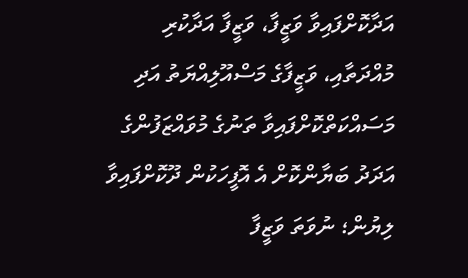އަދާކޮށްފައިވާ ވަޒީފާ، ވަޒީފާ އަދާކުރި މުއްދަތާއި، ވަޒީފާގެ މަސްއޫލިއްޔަތު އަދި މަސައްކަތްކޮށްފައިވާ ތަނުގެ މުވައްޒަފުންގެ އަދަދު ބަޔާންކޮށް އެ އޮފީހަކުން ދޫކޮށްފައިވާ ލިޔުން؛ ނުވަތަ ވަޒީފާ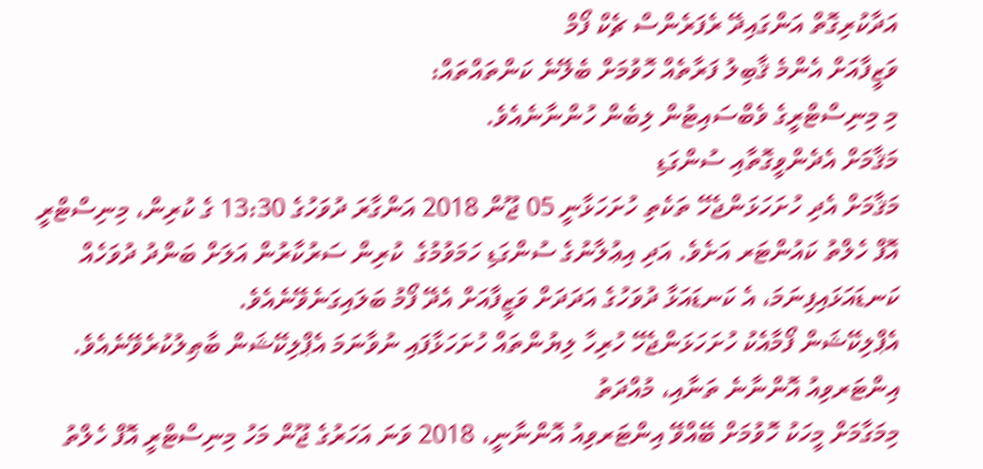އަދާކުރިގޮތް އަންގައިދޭ ރެފަރެންސް ޗެކް ފޯމް
ވަޒީފާއަށް އެންމެ ޤާބިލު ފަރާތެއް ހޮވުމަށް ބެލޭނެ ކަންތައްތައް:
މި މިނިސްޓްރީގެ ވެބްސައިޓުން ލިބެން ހުންނާނެއެވެ.
މަޤާމަށް އެދެންވީގޮތާއި ސުންގަޑި
މަޤާމަށް އެދި ހުށަހަޅަންޖެހޭ ތަކެތި ހުށަހަޅާނީ 05 ޖޫން 2018 އަންގާރަ ދުވަހުގެ 13:30 ގެ ކުރިން، މިނިސްޓްރީ އޮފް ހެލްތު ކައުންޓަރ އަށެވެ. އަދި އިޢުލާނުގެ ސުންގަޑި ހަމަވުމުގެ  ކުރިން ސަރުކާރުން އަލަށް ބަންދު ދުވަހެއް ކަނޑައަޅައިފިނަމަ، އެ ކަނޑައަޅާ ދުވަހުގެ އަދަދަށް ވަޒީފާއަށް އެދޭ ފޯމު ބަލައިގަނެވޭނެއެވެ.
އެޕްލިކޭޝަން ފޯމާއެކު ހުށަހަޅަންޖެހޭ ހުރިހާ ލިޔުންތައް ހުށަހަޅާފައި ނުވާނަމަ އެޕްލިކޭޝަން ބާޠިލުކުރެވޭނެއެވެ.
އިންޓަރވިއު އޮންނާނެ ތަނާއި، މުއްދަތު
މިމަގާމަށް މީހަކު ހޮވުމަށް ބޭއްވޭ އިންޓަރވިއު އޮންނާނީ، 2018 ވަނަ އަހަރުގެ ޖޫން މަހު މިނިސްޓްރީ އޮފް ހެލްތު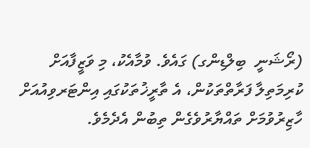(ރޯޝަނީ  ބިލްޑިންގ) ގައެވެ. ވުމާއެކު، މި ވަޒީފާއަށް ކުރިމަތިލާ ފަރާތްތަކުން، އެ ތާރީޚުތަކުގައި އިންޓަރވިއުއަށް ހާޒިރުވުމަށް ތައްޔާރުވެގެން ތިބުން އެދެމެވެ.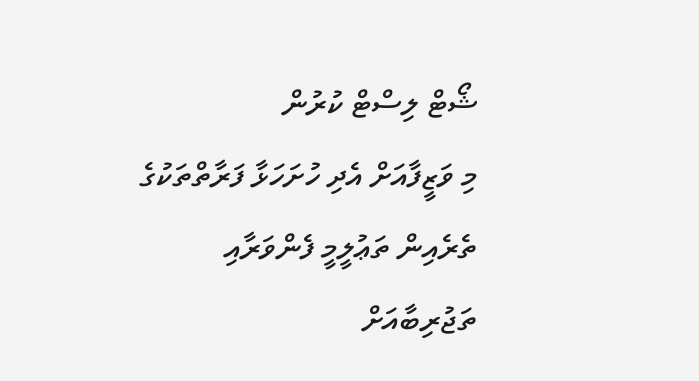ޝޯޓް ލިސްޓް ކުރުން
މި ވަޒީފާއަށް އެދި ހުށަހަޅާ ފަރާތްތަކުގެ ތެރެއިން ތަޢުލީމީ ފެންވަރާއި ތަޖުރިބާއަށް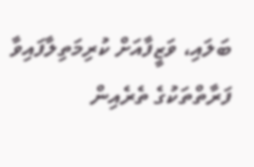ބަލައި، ވަޒީފާއަށް ކުރިމަތިލާފައިވާ ފަރާތްތަކުގެ ތެރެއިން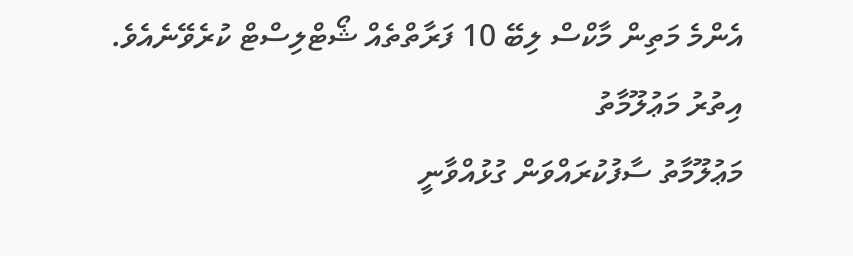އެންމެ މަތިން މާކްސް ލިބޭ 10 ފަރާތްތެއް ޝޯޓްލިސްޓް ކުރެވޭނެއެވެ.
އިތުރު މަޢުލޫމާތު
މަޢުލޫމާތު ސާފުކުރައްވަން ގުޅުއްވާނީ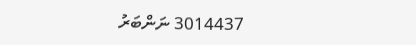3014437 ނަންބަރު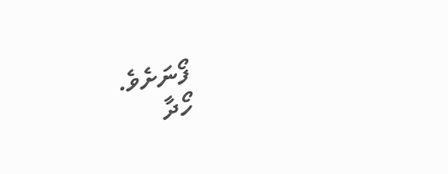ފޯނަށެވެ.
ހޯދާ